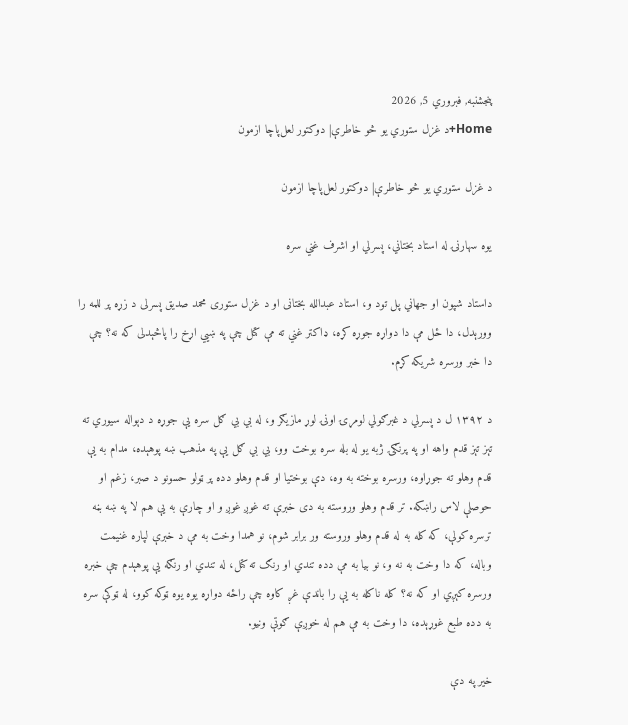پنجشنبه, فبروري 5, 2026
Home+د غزل ستوري یو څو خاطرې| دوکتور لعل‌پاچا ازمون

د غزل ستوري یو څو خاطرې| دوکتور لعل‌پاچا ازمون

یوه سهارنۍ له استاد بختاني، پسرلي او اشرف غني سره

داستاد شپون او جهاني پل تود و، استاد عبدالله بختانی او د غزل ستوری محمد صدیق پسرلی د زړه پر للمه را وورېدل، دا ځل مې دا دواړه جوړه کړه، ډاکتر غني ته مې کتل چې په ښيي اړخ را پاڅېدلی که نه؟ چې دا خبر ورسره شریکه کړم.

د ۱۳۹۲ ل د پسرلي د غبرګولي لومړۍ اونۍ لوړ مازیګر و، له بي بي ګل سره یې جوړه د دېواله سیوري ته تېز تېز قدم واهه او په پرنګۍ ژبه یو له بله سره بوخت وو، بي بي ګل یې په مذهب ښه پوهېده، مدام به یې قدم وهلو ته جوړاوه، ورسره بوخته به وه، دې بوختیا او قدم وهلو دده پر ټولو حسونو د صبر، زغم او حوصلې لاس راښکه. تر قدم وهلو وروسته به دی خبرې ته غوږ غوږ و او چارې به یې هم لا په ښه بڼه ترسره کولې، که کله به له قدم وهلو وروسته ور برابر شوم، نو همدا وخت به مې د خبرې لپاره غنیمت وباله، که دا وخت به نه و، نو بیا به مې دده تندي او رنګ ته کتل، له تندي او رنګه یې پوهېدم چې خبره ورسره کېږي او که نه؟ کله ناکله به یې را باندې غږ کاوه چې راځه دواړه یوه یوه ټوکه کوو، له ټوکې سره به دده طبع غوړېده، دا وخت به مې هم له خوږې ګوتې ونیو.

خیر په دې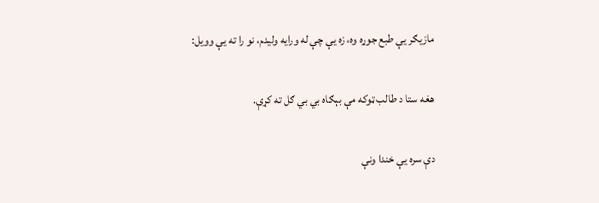مازیګر یې طبع جوړه وه، زه یې چې له ورایه ولیدم، نو را ته یې وویل:

هغه ستا د طالب ټوکه مې بېګاه بي بي ګل ته کړې.

دې سره یې خندا ونې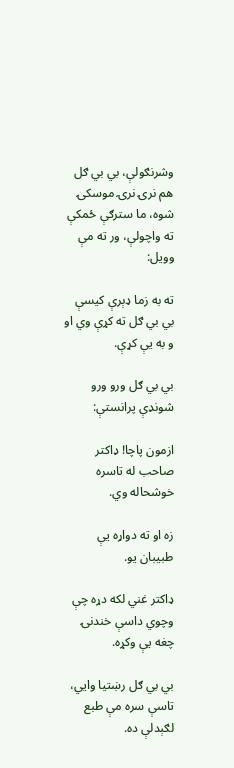وشرنګولې، بي بي ګل هم نرۍ نرۍ موسکۍ شوه، ما سترګې ځمکې ته واچولې، ور ته مې وویل:

ته به زما ډېرې کیسې بي بي ګل ته کړې وي او و به یې کړې.

بي بي ګل ورو ورو شونډې پرانستې:

ازمون پاچا! ډاکتر صاحب له تاسره خوشحاله وي.

زه او ته دواړه یې طبیبان یو.

ډاکتر غني لکه دړه چې وچوي داسې خندنۍ چغه یې وکړه.

بي بي ګل رښتیا وايي، تاسې سره مې طبع لګېدلې ده.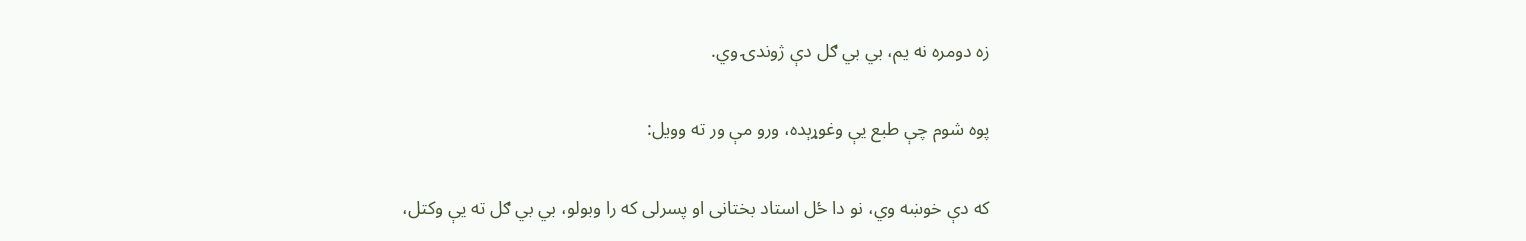زه دومره نه یم، بي بي ګل دې ژوندۍ وي.

پوه شوم چې طبع یې وغوړېده، ورو مې ور ته وویل:

که دې خوښه وي، نو دا ځل استاد بختانی او پسرلی که را وبولو، بي بي ګل ته یې وکتل،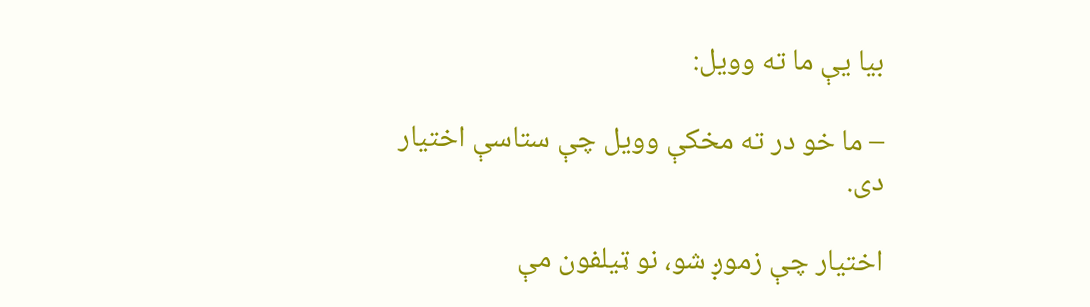بیا یې ما ته وویل:

– ما خو در ته مخکې وویل چې ستاسې اختیار  دی.

اختیار چې زموږ شو، نو ټیلفون مې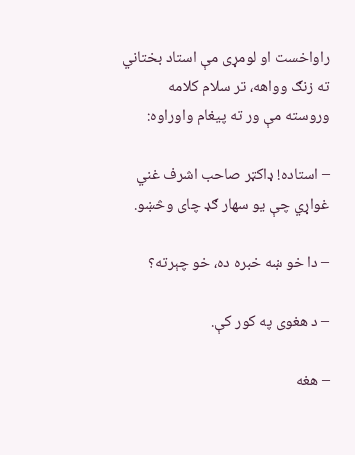راواخست او لومړی مې استاد بختاني ته زنګ وواهه، تر سلام کلامه وروسته مې ور ته پیغام واوراوه:

– استاده! ډاکټر صاحب اشرف غني غواړي چې یو سهار ګډ چای وڅښو.

– دا خو ښه خبره ده، خو چېرته؟

– د هغوی په کور کې.

– هغه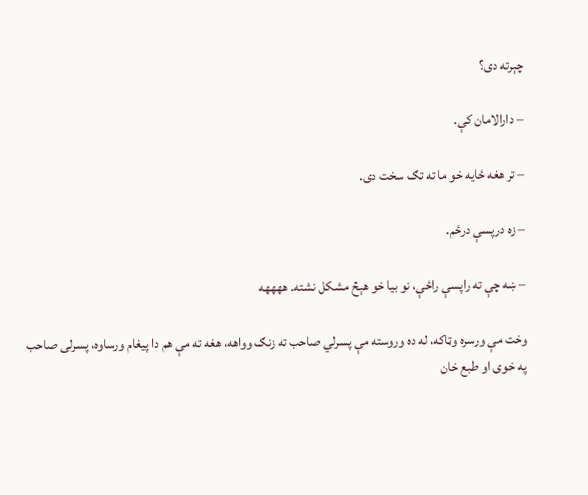چېرته دی؟

– دارالامان کې.

– تر هغه ځایه خو ما ته تګ سخت دی.

– زه درپسې درځم.

– ښه چې ته راپسې راځې، نو بیا خو هېڅ مشکل نشته. ههههه

وخت مې ورسره وټاکه، له ده وروسته مې پسرلي صاحب ته زنګ وواهه، هغه ته مې هم دا پیغام ورساوه، پسرلی صاحب په خوی او طبع خان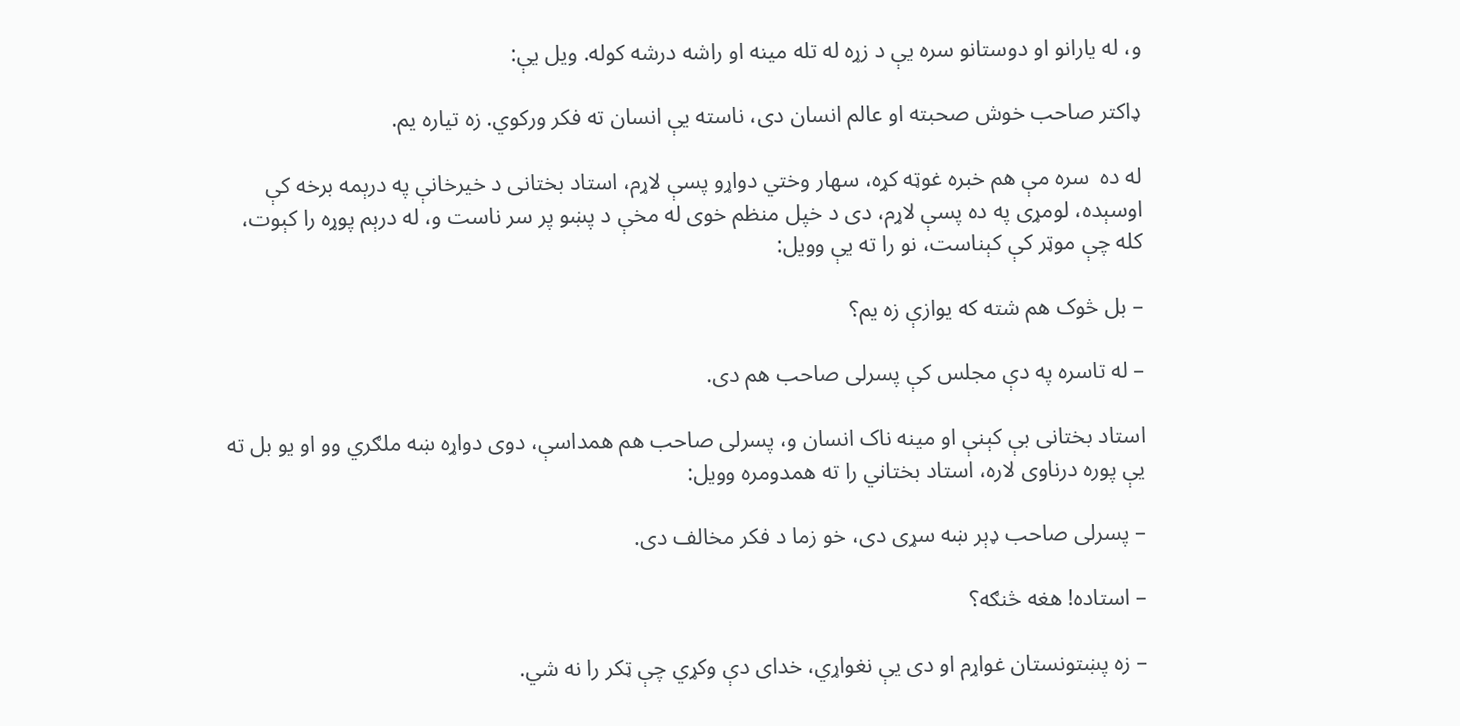و، له یارانو او دوستانو سره یې د زړه له تله مینه او راشه درشه کوله. ویل یې:

ډاکتر صاحب خوش صحبته او عالم انسان دی، ناسته یې انسان ته فکر ورکوي. زه تیاره یم.

له ده  سره مې هم خبره غوټه کړه، سهار وختي دواړو پسې لاړم، استاد بختانی د خیرخانې په درېمه برخه کې اوسېده، لومړی په ده پسې لاړم، دی د خپل منظم خوی له مخې د پښو پر سر ناست و، له درېم پوړه را کېوت، کله چې موټر کې کېناست، نو را ته یې وویل:

– بل څوک هم شته که یوازې زه یم؟

– له تاسره په دې مجلس کې پسرلی صاحب هم دی.

استاد بختانی بې کېنې او مینه ناک انسان و، پسرلی صاحب هم همداسې، دوی دواړه ښه ملګري وو او یو بل ته یې پوره درناوی لاره، استاد بختاني را ته همدومره وویل:

– پسرلی صاحب ډېر ښه سړی دی، خو زما د فکر مخالف دی.

– استاده! هغه څنګه؟

– زه پښتونستان غواړم او دی یې نغواړي، خدای دې وکړي چې ټکر را نه شي.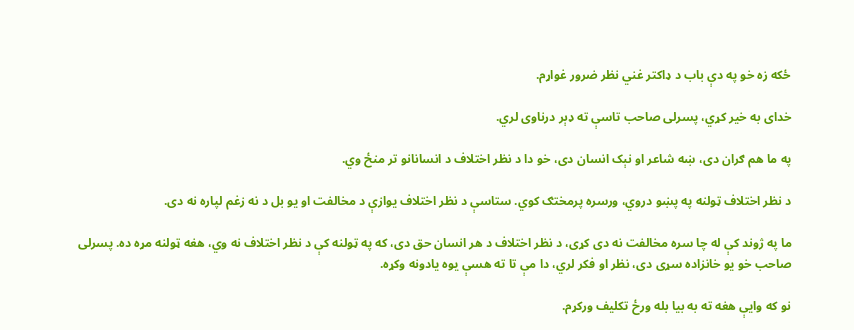ځکه زه خو په دې باب د ډاکتر غني نظر ضرور غواړم.

خدای به خیر کړي، پسرلی صاحب تاسې ته ډېر درناوی لري.

په ما هم ګران دی، ښه شاعر او نېک انسان دی، خو دا د نظر اختلاف د انسانانو تر منځ وي.

د نظر اختلاف ټولنه په پښو دروي، ورسره پرمختګ کوي. ستاسې د نظر اختلاف یوازې د مخالفت او یو بل د نه زغم لپاره نه دی.

ما په ژوند کې له چا سره مخالفت نه دی کړی، د نظر اختلاف د هر انسان حق دی، که په ټولنه کې د نظر اختلاف نه وي، هغه ټولنه مړه ده. پسرلی صاحب خو یو خانزاده سړی دی، نظر او فکر لري، دا مې تا ته هسې یوه یادونه وکړه.

نو که وایې هغه ته به بیا بله ورځ تکلیف ورکړم.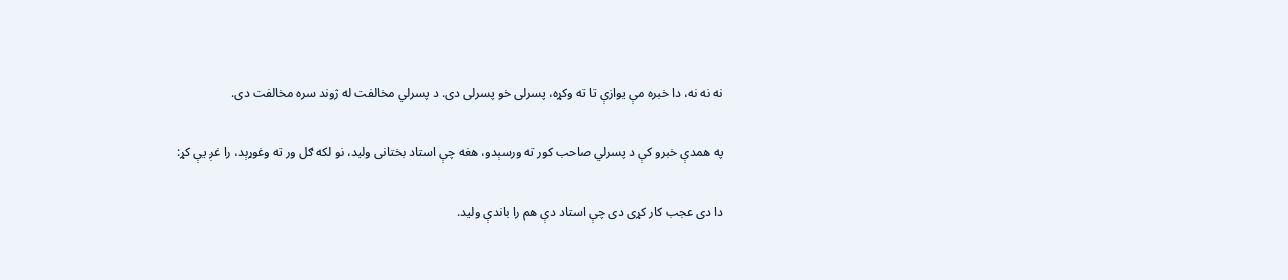نه نه نه، دا خبره مې یوازې تا ته وکړه، پسرلی خو پسرلی دی. د پسرلي مخالفت له ژوند سره مخالفت دی.

په همدې خبرو کې د پسرلي صاحب کور ته ورسېدو، هغه چې استاد بختانی ولید، نو لکه ګل ور ته وغوړېد، را غږ یې کړ:

دا دی عجب کار کړی دی چې استاد دې هم را باندې ولید.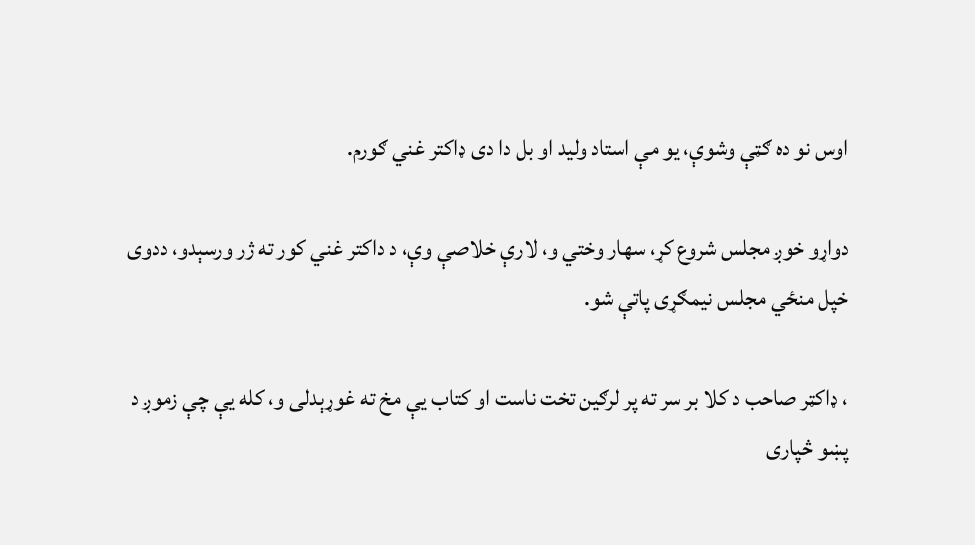اوس نو ده ګټې وشوې، یو مې استاد ولید او بل دا دی ډاکتر غني ګورم.

دواړو خوږ مجلس شروع کړ، سهار وختي و، لارې خلاصې وې، د داکتر غني کور ته ژر ورسېدو، ددوی خپل منځي مجلس نیمګړی پاتې شو.

، ډاکټر صاحب د کلا بر سر ته پر لرګین تخت ناست او کتاب یې مخ ته غوړېدلی و، کله یې چې زموږ د پښو څپاری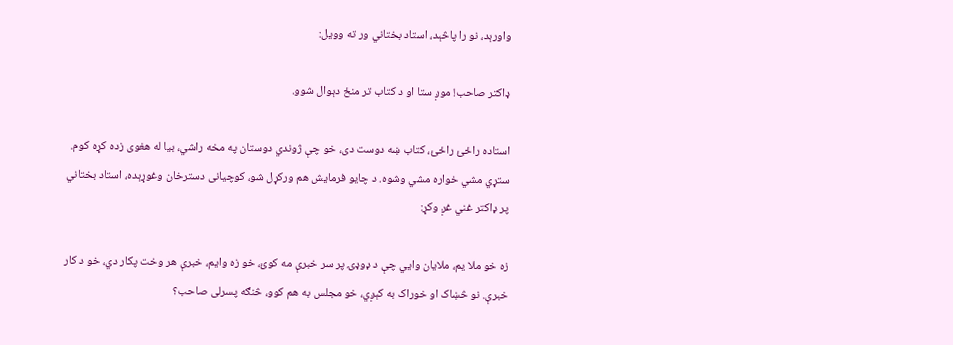واورېد، نو را پاڅېد، استاد بختاني ور ته وویل:

ډاکتر صاحب! موږ ستا او د کتاب تر منځ دېوال شوو.

استاده راځئ راځئ، کتاب ښه دوست دی، خو چې ژوندي دوستان په مخه راشي، بیا له هغوی زده کړه کوم. ستړي مشي خواره مشي وشوه. د چایو فرمایش هم ورکړل شو، کوچیانی دسترخان وغوړېده، استاد بختاني پر ډاکتر غني غږ وکړ:

زه خو ملا یم، ملایان وايي چې د ډوډۍ پر سر خبرې مه کوئ، خو زه وایم، خبرې هر وخت پکار دي، خو د کار خبرې. نو څښاک او خوراک به کېږي، خو مجلس به هم کوو، څنګه پسرلی صاحب؟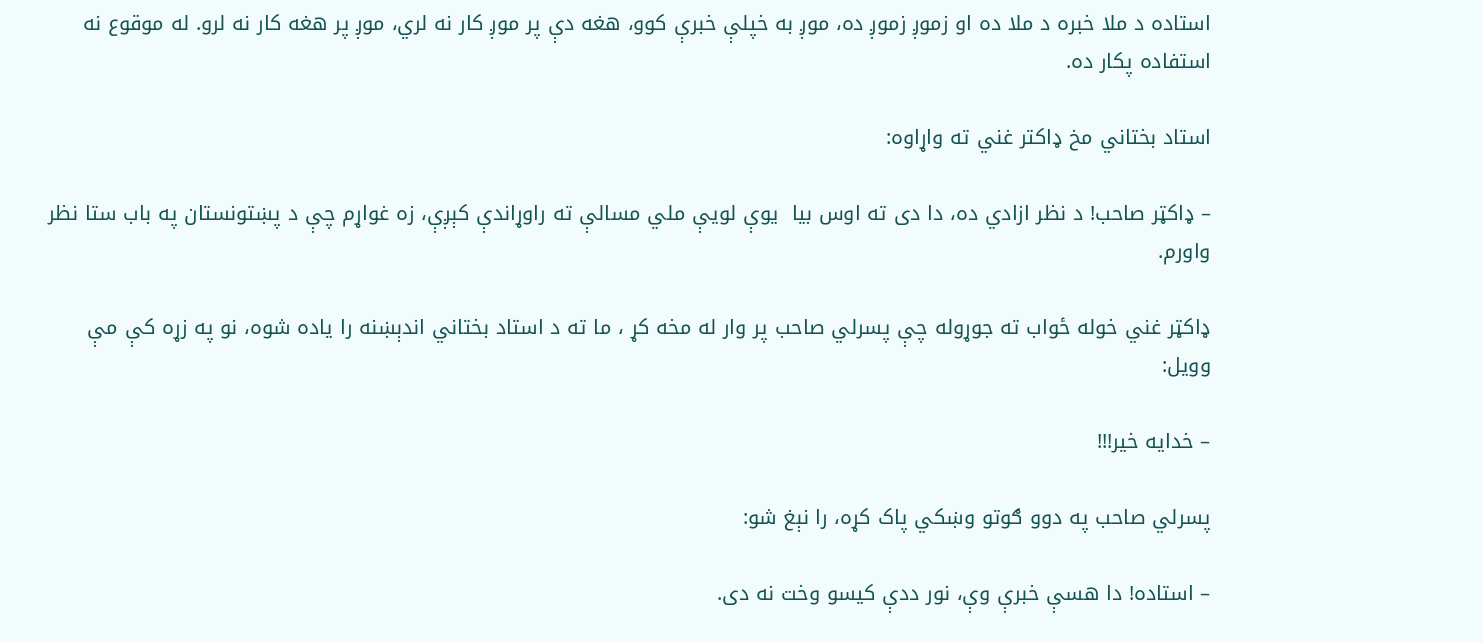استاده د ملا خبره د ملا ده او زموږ زموږ ده، موږ به خپلې خبرې کوو، هغه دې پر موږ کار نه لري، موږ پر هغه کار نه لرو. له موقوع نه استفاده پکار ده.

استاد بختاني مخ ډاکتر غني ته واړاوه:

– ډاکټر صاحب! د نظر ازادي ده، دا دی ته اوس بیا  یوې لویې ملي مسالې ته راوړاندې کېږې، زه غواړم چې د پښتونستان په باب ستا نظر واورم.

ډاکټر غني خوله ځواب ته جوړوله چې پسرلي صاحب پر وار له مخه کړ ، ما ته د استاد بختاني اندېښنه را یاده شوه، نو په زړه کې مې وویل:

– خدایه خیر!!!

پسرلي صاحب په دوو ګوتو وښکي پاک کړه، را نېغ شو:

– استاده! دا هسې خبرې وې، نور ددې کیسو وخت نه دی.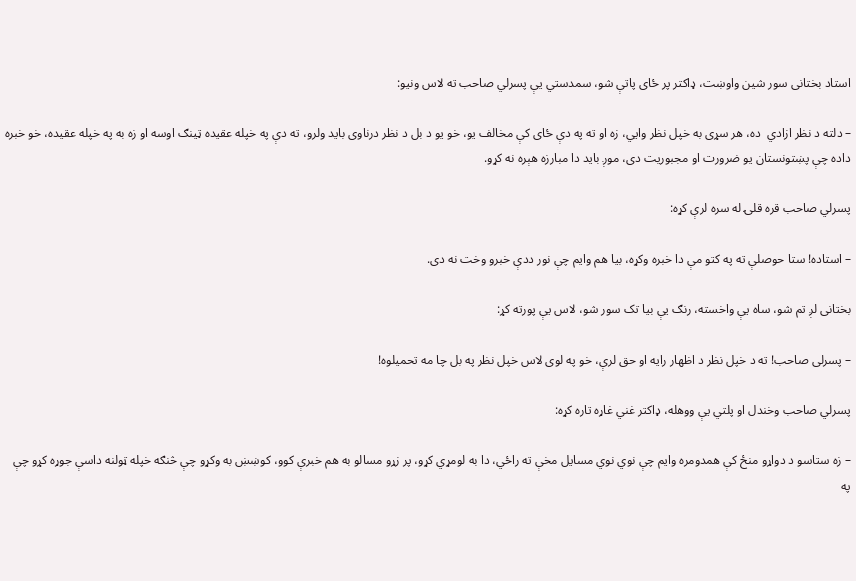استاد بختانی سور شین واوښت، ډاکتر پر ځای پاتې شو، سمدستي یې پسرلي صاحب ته لاس ونیو:

– دلته د نظر ازادي  ده، هر سړی به خپل نظر وایي، زه او ته په دې ځای کې مخالف یو، خو یو د بل د نظر درناوی باید ولرو، ته دې په خپله عقیده ټینګ اوسه او زه به په خپله عقیده، خو خبره داده چې پښتونستان یو ضرورت او مجبوریت دی، موږ باید دا مبارزه هېره نه کړو.

پسرلي صاحب قره قلۍ له سره لرې کړه:

– استاده! ستا حوصلې ته په کتو مې دا خبره وکړه، بیا هم وایم چې نور ددې خبرو وخت نه دی.

بختانی لږ تم شو، ساه یې واخسته، رنګ یې بیا تک سور شو، لاس یې پورته کړ:

– پسرلی صاحب! ته د خپل نظر د اظهار رایه او حق لرې، خو په لوی لاس خپل نظر په بل چا مه تحمیلوه!

پسرلي صاحب وخندل او پلتي یې ووهله، ډاکتر غني غاړه تاره کړه:

– زه ستاسو د دواړو منځ کې همدومره وایم چې نوي نوي مسایل مخې ته راځي، دا به لومړي کړو، پر زړو مسالو به هم خبرې کوو، کوښښ به وکړو چې څنګه خپله ټولنه داسې جوړه کړو چې په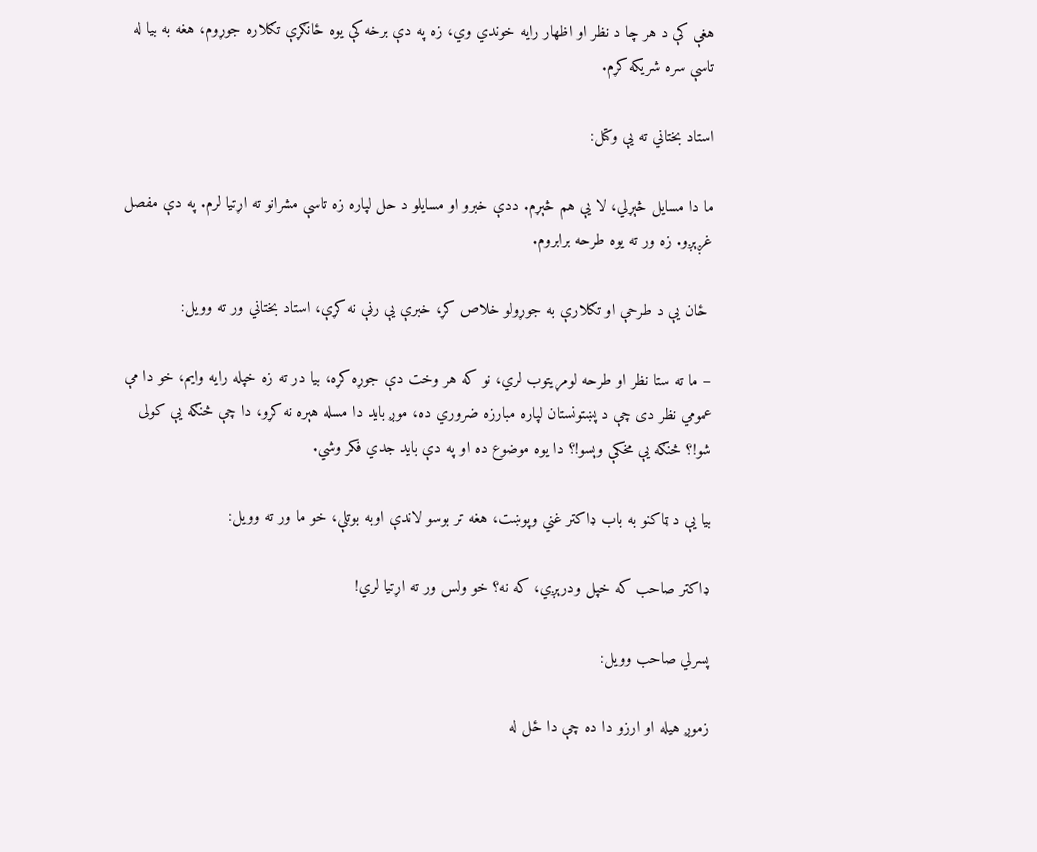هغې کې د هر چا د نظر او اظهار رایه خوندي وي، زه په دې برخه کې یوه ځانګړې تګلاره جوړوم، هغه به بیا له تاسې سره شریکه کړم.

استاد بختاني ته یې وکتل:

ما دا مسایل څېړلي، لا یې هم څېړم. ددې خبرو او مسایلو د حل لپاره زه تاسې مشرانو ته اړتیا لرم. په دې مفصل غږېږو. زه ور ته یوه طرحه برابروم.

 ځان یې د طرحې او تګلارې به جوړولو خلاص کړ، خبرې یې رڼې نه کړې، استاد بختاني ور ته وویل:

– ما ته ستا نظر او طرحه لومړیتوب لري، نو که هر وخت دې جوړه کړه، بیا در ته زه خپله رایه وایم، خو دا مې عمومي نظر دی چې د پښتونستان لپاره مبارزه ضروري ده، موږ باید دا مسله هېره نه کړو، دا چې څنګه یې کولی شو!؟ څنګه یې مخکې وېسو!؟ دا یوه موضوع ده او په دې باید جدي فکر وشي.

بیا یې د ټاکنو به باب ډاکتر غني وپوښت، هغه تر بوسو لاندې اوبه بوتلې، خو ما ور ته وویل:

ډاکتر صاحب که خپل ودرېږي، که نه؟ خو ولس ور ته اړتیا لري!

پسرلي صاحب وویل:

زموږ هیله او ارزو دا ده چې دا ځل له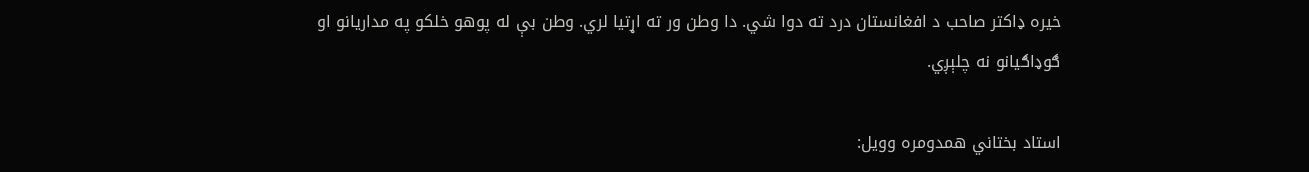خیره ډاکتر صاحب د افغانستان درد ته دوا شي. دا وطن ور ته اړتیا لري. وطن بې له پوهو خلکو په مداریانو او ګوډاګیانو نه چلېږي.

استاد بختاني همدومره وویل: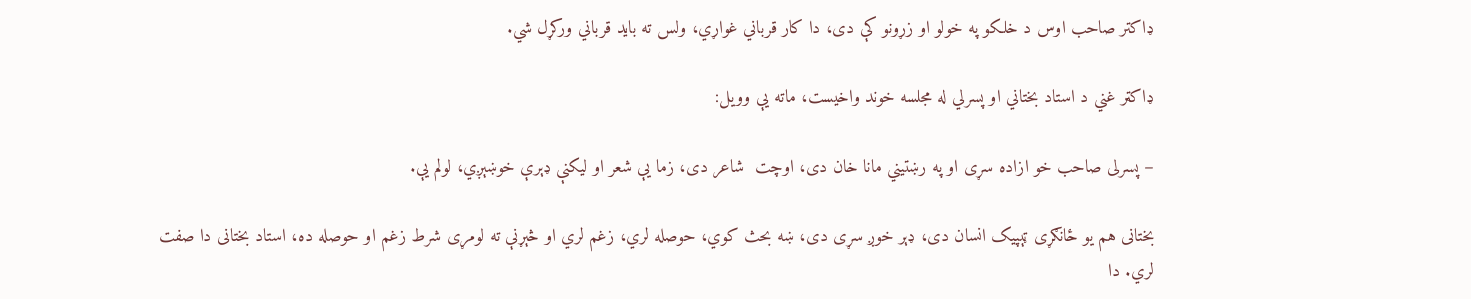ډاکتر صاحب اوس د خلکو په خولو او زړونو کې دی، دا کار قرباني غواړي، ولس ته باید قرباني ورکړل شي.

ډاکټر غني د استاد بختاني او پسرلي له مجلسه خوند واخیست، ماته یې وویل:

– پسرلی صاحب خو ازاده سړی او په رښتیني مانا خان دی، اوچت  شاعر دی، زما یې شعر او لیکنې ډېرې خوښېږي، لولم یې.

بختانی هم یو ځانګړی ټېپیک انسان دی، ډېر خوږ سړی دی، ښه بحث کوي، حوصله لري، زغم لري او څېړنې ته لومړی شرط زغم او حوصله ده، استاد بختانی دا صفت لري. دا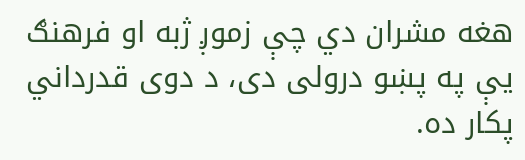هغه مشران دي چې زموږ ژبه او فرهنګ یې په پښو درولی دی، د دوی قدرداني پکار ده.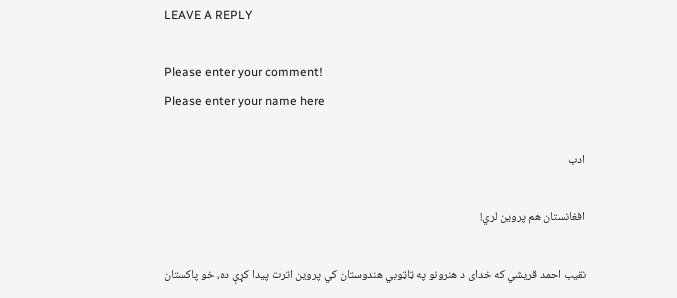LEAVE A REPLY

Please enter your comment!
Please enter your name here

ادب

افغانستان هم پروین لري!

نقیب احمد قریشي که خدای د هنرونو په ټاټوبي هندوستان کي پروین اترت پیدا کړې ده، خو پاکستان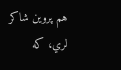هم پروین شاکر لري، که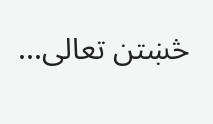څښتن تعالی...